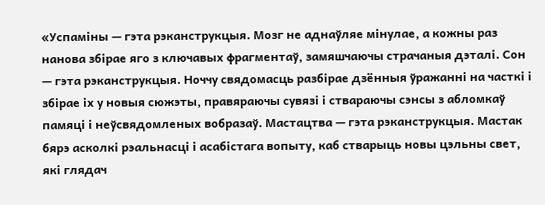«Успаміны — гэта рэканструкцыя. Мозг не аднаўляе мінулае, а кожны раз нанова збірае яго з ключавых фрагментаў, замяшчаючы страчаныя дэталі. Сон — гэта рэканструкцыя. Ноччу свядомасць разбірае дзённыя ўражанні на часткі і збірае іх у новыя сюжэты, правяраючы сувязі і ствараючы сэнсы з абломкаў памяці і неўсвядомленых вобразаў. Мастацтва — гэта рэканструкцыя. Мастак бярэ асколкі рэальнасці і асабістага вопыту, каб стварыць новы цэльны свет, які глядач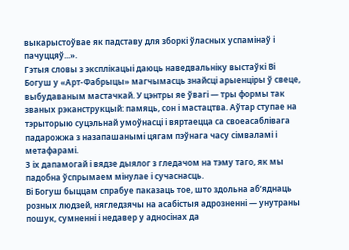выкарыстоўвае як падставу для зборкі ўласных успамінаў і пачуццяў...».
Гэтыя словы з эксплікацыі даюць наведвальніку выстаўкі Ві Богуш у «Арт-Фабрыцы» магчымасць знайсці арыенціры ў свеце, выбудаваным мастачкай. У цэнтры яе ўвагі — тры формы так званых рэканструкцый: памяць, сон і мастацтва. Аўтар ступае на тэрыторыю суцэльнай умоўнасці і вяртаецца са своеасаблівага падарожжа з назапашанымі цягам пэўнага часу сімваламі і метафарамі.
З іх дапамогай і вядзе дыялог з гледачом на тэму таго, як мы падобна ўспрымаем мінулае і сучаснасць.
Ві Богуш быццам спрабуе паказаць тое, што здольна аб’яднаць розных людзей, нягледзячы на асабістыя адрозненні — унутраны пошук, сумненні і недавер у адносінах да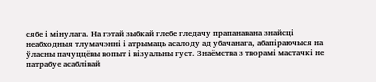сябе і мінулага. На гэтай зыбкай глебе гледачу прапанавана знайсці неабходныя тлумачэнні і атрымаць асалоду ад убачанага, абапіраючыся на ўласны пачуццёвы вопыт і візуальны густ. Знаёмства з творамі мастачкі не патрабуе асаблівай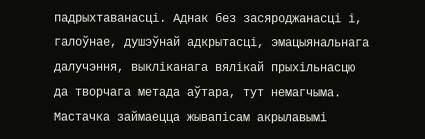падрыхтаванасці. Аднак без засяроджанасці і, галоўнае, душэўнай адкрытасці, эмацыянальнага далучэння, выкліканага вялікай прыхільнасцю да творчага метада аўтара, тут немагчыма.
Мастачка займаецца жывапісам акрылавымі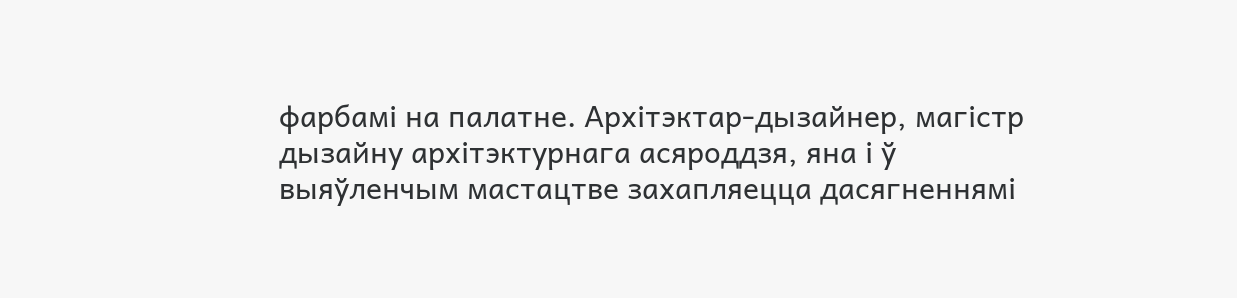фарбамі на палатне. Архітэктар-дызайнер, магістр дызайну архітэктурнага асяроддзя, яна і ў выяўленчым мастацтве захапляецца дасягненнямі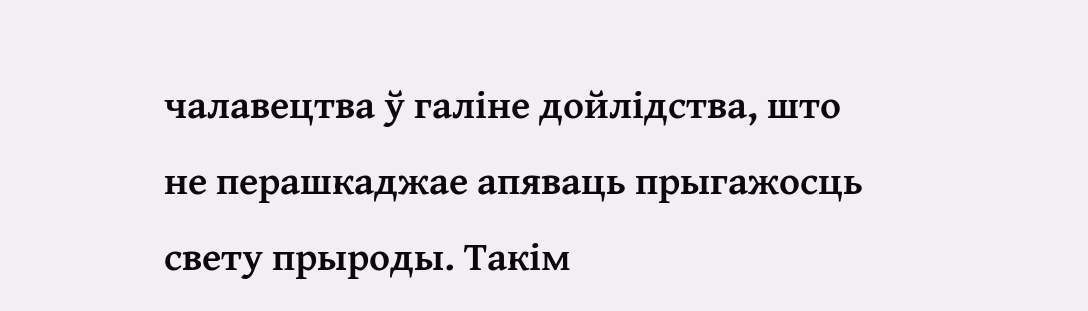чалавецтва ў галіне дойлідства, што не перашкаджае апяваць прыгажосць свету прыроды. Такім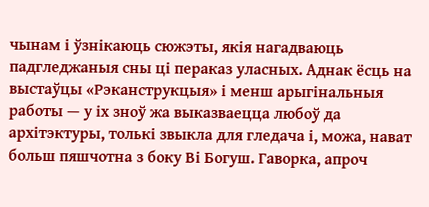чынам і ўзнікаюць сюжэты, якія нагадваюць падгледжаныя сны ці пераказ уласных. Аднак ёсць на выстаўцы «Рэканструкцыя» і менш арыгінальныя работы — у іх зноў жа выказваецца любоў да архітэктуры, толькі звыкла для гледача і, можа, нават больш пяшчотна з боку Ві Богуш. Гаворка, апроч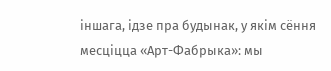іншага, ідзе пра будынак, у якім сёння месціцца «Арт-Фабрыка»: мы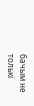бачым не толькі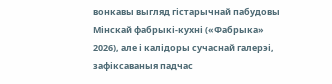вонкавы выгляд гістарычнай пабудовы Мінскай фабрыкі-кухні («Фабрыка» 2026), але і калідоры сучаснай галерэі, зафіксаваныя падчас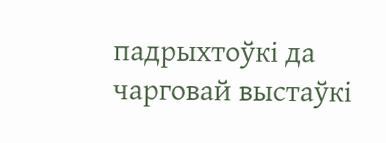падрыхтоўкі да чарговай выстаўкі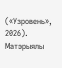(«Узровень», 2026).
Матэрыялы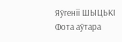Яўгеніі ШЫЦЬКІ
Фота аўтара